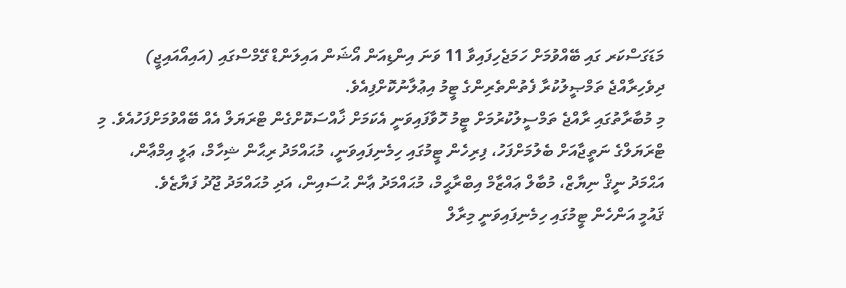މަޑަގަސްކަރ ގައި ބޭއްވުމަށް ހަމަޖެހިފައިވާ 11 ވަނަ އިންޑިއަން އޯޝަން އައިލަންޑް ގޭމްސްގައި (އައިއޯއައިޖީ) ދިވެހިރާއްޖެ ތަމްޞީލުކުރާ ފެތުންތެރިންގެ ޓީމު އިޢުލާނުކޮށްފިއެވެ.
މި މުބާރާތުގައި ރާއްޖެ ތަމްސީލުކުރުމަށް ޓީމު ހޮވާފައިވަނީ އެކަމަށް ޚާއްސަކޮށްގެން ޓްރަޔަލް އެއް ބޭއްވުމަށްފަހުއެވެ. މި ޓްރަޔަލްގެ ނަތީޖާއަށް ބެލުމަށްފަހު، ފިރިހެން ޓީމުގައި ހިމެނިފައިވަނީ، މުޙައްމަދު ރިޙާން ޝިހާމް، ޢަލީ އިމްޢާން، އަޙްމަދު ނީޤް ނިޔާޒް، މުބާލް ޢައްޒާމް އިބްރާޙީމް، މުޙައްމަދު ޢާން ޙުސައިން، އަދި މުޙައްމަދު ޖޫދު ފަޔާޒެވެ.
ޤައުމީ އަންހެން ޓީމުގައި ހިމެނިފައިވަނީ މިރާލް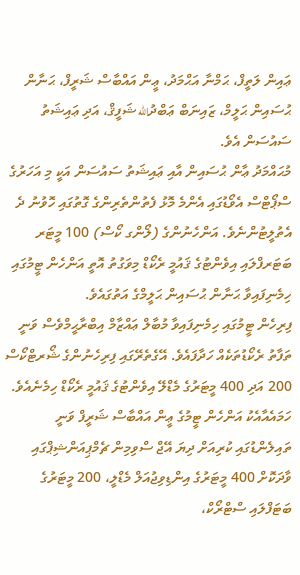ޢައިން ލަތީފް، ޙަމްނާ އަޙްމަދު، ޢީން އައްބާސް ޝަރީފް، ޙަނާން ޙުސައިން ޙަލީމް، ޒައިނަބް ޢަބްދުالله ޝަފީޤް، އަދި ޢައިޝަތު ސައުސަން އެވެ.
މުޙައްމަދު ޢާން ޙުސައިން އާއި ޢައިޝަތު ސައުސަން އަކީ މި އަހަރުގެ ސްޕޯޓްސް އެވޯޑުގައި އެންމެ މޮޅު ފެތުންތެރިންގެ ގޮތުގައި ހޮވުނު ދެ އެތުލީޓުންނެވެ. އަންހެނުންގެ (ލޯންގ ކޯސް) 100 މީޓަރ ބަޓަރފްލައި އިވެންޓުގެ ޤައުމީ ރެކޯޑް މިވަގުތު އޮތީ އަންހެން ޓީމުގައި ހިމެނިފައިވާ ޙަނާން ޙުސައިން ޙަލީމްގެ އަތުގައެވެ.
ފިރިހެން ޓީމުގައި ހިމެނިފައިވާ މުބާލް ޢައްޒާމް އިބްރާޙީމްވެސް ވަނީ ތަފާތު ރެކޯޑުތަކެއް ހަދާފައެވެ. އޭގެތެރޭގައި ފިރިހެނުންގެ ޝޯރޓްކޯސް 200 އަދި 400 މީޓަރުގެ މެޑްލޭ އިވެންޓުގެ ޤައުމީ ރެކޯޑް ހިމެނެއެވެ. ހަމައެއާއެކު އަންހެން ޓީމުގެ ޢީން އައްބާސް ޝަރީފް ވަނީ ތައިލެންޑުގައި ކުރިއަށް ދިޔަ އޭޖް ސްވިމިން ޗެމްޕިއަންޝިޕްގައި ވާދަކޮށް 400 މީޓަރުގެ އިންޑިވިޖުއަލް މެޑްލީ، 200 މީޓަރުގެ ބަޓަފްލައި ސްޓްރޯކް،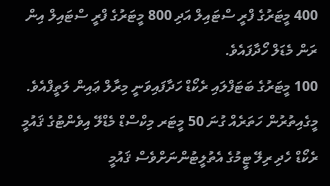400 މީޓަރުގެ ފްރީ ސްޓައިލް އަދި 800 މީޓަރުގެ ފްރީ ސްޓައިލް އިން ރަން މެޑަލް ހޯދާފައެވެ.
100 މީޓަރުގެ ބަޓަފްލައި ރެކޯޑް ހަދާފައިވަނީ މިރާލް ޢައިން ލަތީފްއެވެ. މީގެއިތުރުން ހަތަރެއް ގުނަ 50 މީޓަރ މިކްސްޑް މެޑްލޭ އިވެންޓުގެ ޤައުމީ ރެކޯޑް ހެދި ރިލޭ ޓީމުގެ އެތުލީޓުންނަށްވެސް ޤައުމީ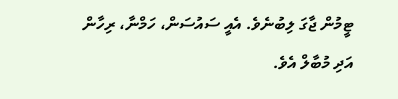ޓީމުން ޖާގަ ލިބުނެވެ. އެއީ ސައުސަން، ހަމްނާ، ރިހާން އަދި މުބާލް އެވެ.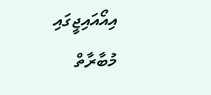އިއޯއައިޖީގައި މުބާރާތް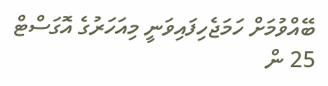ބޭއްވުމަށް ހަމަޖެހިފައިވަނީ މިއަހަރުގެ އޮގަސްޓް 25 ން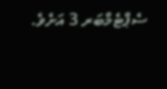ސެޕްޓެމްބަރ 3 އަށެވެ.